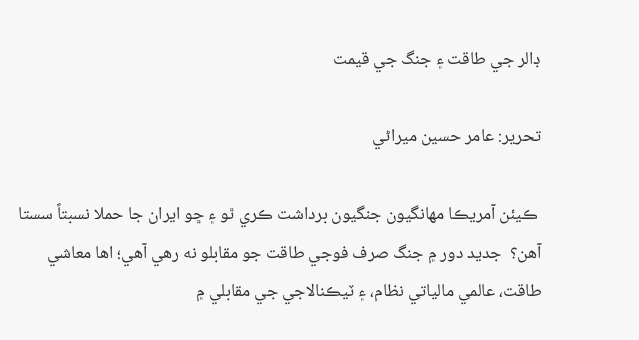ڊالر جي طاقت ۽ جنگ جي قيمت

تحرير: عامر حسين ميراڻي

 ڪيئن آمريڪا مهانگيون جنگيون برداشت ڪري ٿو ۽ ڇو ايران جا حملا نسبتاً سستا آهن؟  جديد دور ۾ جنگ صرف فوجي طاقت جو مقابلو نه رهي آهي؛ اها معاشي طاقت، عالمي مالياتي نظام، ۽ ٽيڪنالاجي جي مقابلي ۾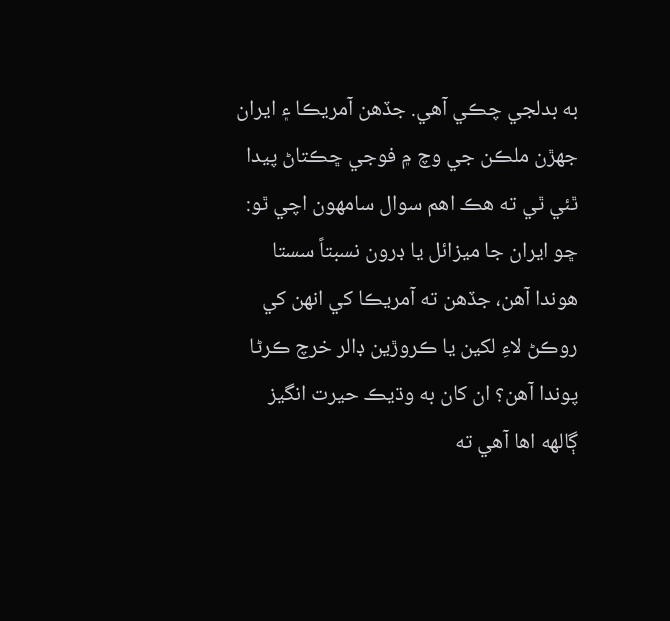به بدلجي چڪي آهي. جڏهن آمريڪا ۽ ايران جهڙن ملڪن جي وچ ۾ فوجي ڇڪتاڻ پيدا ٿئي ٿي ته هڪ اهم سوال سامهون اچي ٿو: ڇو ايران جا ميزائل يا ڊرون نسبتاً سستا هوندا آهن، جڏهن ته آمريڪا کي انهن کي روڪڻ لاءِ لکين يا ڪروڙين ڊالر خرچ ڪرڻا پوندا آهن؟ ان کان به وڌيڪ حيرت انگيز ڳالهه اها آهي ته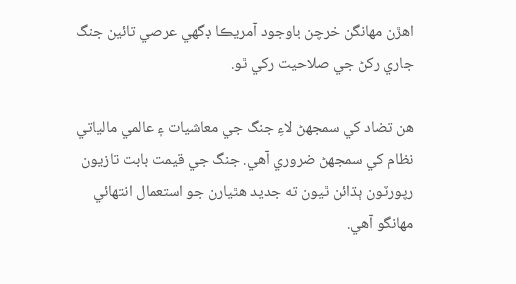اهڙن مهانگن خرچن باوجود آمريڪا ڊگهي عرصي تائين جنگ جاري رکڻ جي صلاحيت رکي ٿو.

هن تضاد کي سمجهڻ لاءِ جنگ جي معاشيات ۽ عالمي مالياتي نظام کي سمجهڻ ضروري آهي. جنگ جي قيمت بابت تازيون رپورٽون ٻڌائن ٿيون ته جديد هٿيارن جو استعمال انتهائي مهانگو آهي.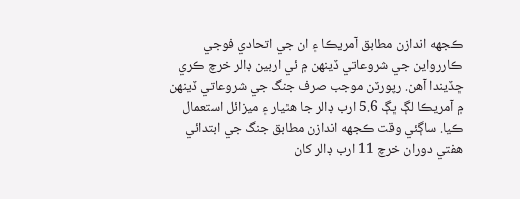ڪجهه اندازن مطابق آمريڪا ۽ ان جي اتحادي فوجي ڪاررواين جي شروعاتي ڏينهن ۾ ئي اربين ڊالر خرچ ڪري ڇڏيندا آهن. رپورٽن موجب صرف جنگ جي شروعاتي ڏينهن ۾ آمريڪا لڳ ڀڳ 5.6 ارب ڊالر جا هٿيار ۽ ميزائل استعمال ڪيا. ساڳئي وقت ڪجهه اندازن مطابق جنگ جي ابتدائي هفتي دوران خرچ 11 ارب ڊالر کان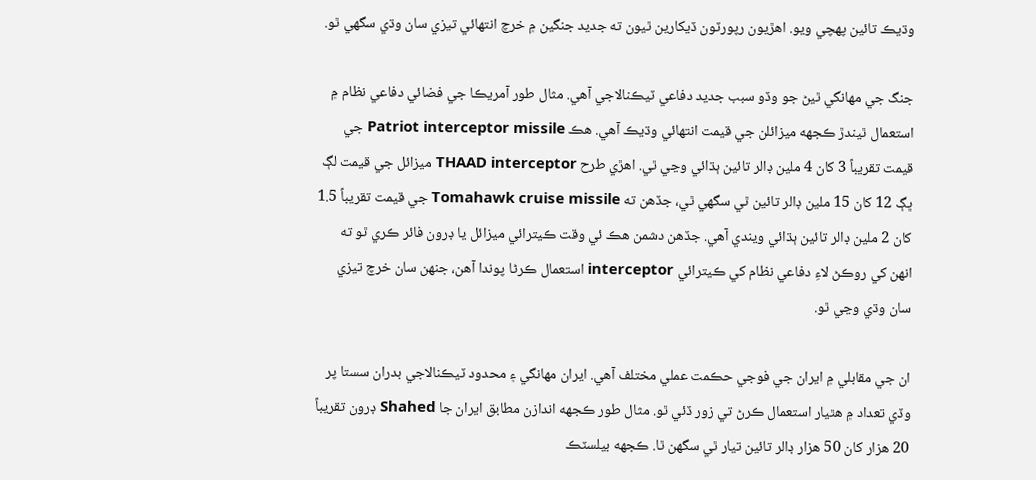وڌيڪ تائين پهچي ويو. اهڙيون رپورٽون ڏيکارين ٿيون ته جديد جنگين ۾ خرچ انتهائي تيزي سان وڌي سگهي ٿو.

جنگ جي مهانگي ٿيڻ جو وڏو سبب جديد دفاعي ٽيڪنالاجي آهي. مثال طور آمريڪا جي فضائي دفاعي نظام ۾ استعمال ٿيندڙ ڪجهه ميزائلن جي قيمت انتهائي وڌيڪ آهي. هڪ Patriot interceptor missile جي قيمت تقريباً 3 کان 4 ملين ڊالر تائين ٻڌائي وڃي ٿي. اهڙي طرح THAAD interceptor ميزائل جي قيمت لڳ ڀڳ 12 کان 15 ملين ڊالر تائين ٿي سگهي ٿي، جڏهن ته Tomahawk cruise missile جي قيمت تقريباً 1.5 کان 2 ملين ڊالر تائين ٻڌائي ويندي آهي. جڏهن دشمن هڪ ئي وقت ڪيترائي ميزائل يا ڊرون فائر ڪري ٿو ته انهن کي روڪڻ لاءِ دفاعي نظام کي ڪيترائي interceptor استعمال ڪرڻا پوندا آهن، جنهن سان خرچ تيزي سان وڌي وڃي ٿو.

ان جي مقابلي ۾ ايران جي فوجي حڪمت عملي مختلف آهي. ايران مهانگي ۽ محدود ٽيڪنالاجي بدران سستا پر وڏي تعداد ۾ هٿيار استعمال ڪرڻ تي زور ڏئي ٿو. مثال طور ڪجهه اندازن مطابق ايران جا Shahed ڊرون تقريباً 20 هزار کان 50 هزار ڊالر تائين تيار ٿي سگهن ٿا. ڪجهه بيلسٽڪ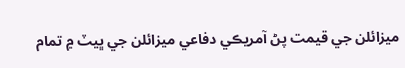ميزائلن جي قيمت پڻ آمريڪي دفاعي ميزائلن جي ڀيٽ ۾ تمام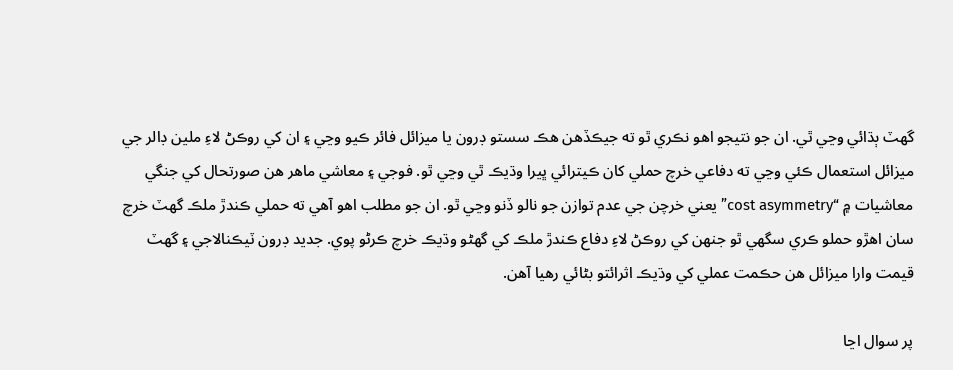گهٽ ٻڌائي وڃي ٿي. ان جو نتيجو اهو نڪري ٿو ته جيڪڏهن هڪ سستو ڊرون يا ميزائل فائر ڪيو وڃي ۽ ان کي روڪڻ لاءِ ملين ڊالر جي ميزائل استعمال ڪئي وڃي ته دفاعي خرچ حملي کان ڪيترائي ڀيرا وڌيڪ ٿي وڃي ٿو. فوجي ۽ معاشي ماهر هن صورتحال کي جنگي معاشيات ۾ “cost asymmetry” يعني خرچن جي عدم توازن جو نالو ڏنو وڃي ٿو. ان جو مطلب اهو آهي ته حملي ڪندڙ ملڪ گهٽ خرچ سان اهڙو حملو ڪري سگهي ٿو جنهن کي روڪڻ لاءِ دفاع ڪندڙ ملڪ کي گهڻو وڌيڪ خرچ ڪرڻو پوي. جديد ڊرون ٽيڪنالاجي ۽ گهٽ قيمت وارا ميزائل هن حڪمت عملي کي وڌيڪ اثرائتو بڻائي رهيا آهن.

پر سوال اڃا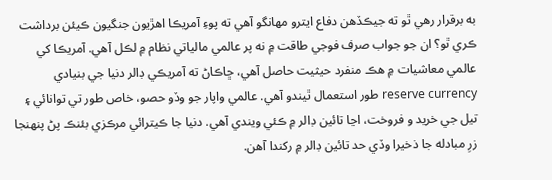به برقرار رهي ٿو ته جيڪڏهن دفاع ايترو مهانگو آهي ته پوءِ آمريڪا اهڙيون جنگيون ڪيئن برداشت ڪري ٿو؟ ان جو جواب صرف فوجي طاقت ۾ نه پر عالمي مالياتي نظام ۾ لڪل آهي. آمريڪا کي عالمي معاشيات ۾ هڪ منفرد حيثيت حاصل آهي، ڇاڪاڻ ته آمريڪي ڊالر دنيا جي بنيادي reserve currency طور استعمال ٿيندو آهي. عالمي واپار جو وڏو حصو، خاص طور تي توانائي ۽ تيل جي خريد و فروخت، اڃا تائين ڊالر ۾ ڪئي ويندي آهي. دنيا جا ڪيترائي مرڪزي بئنڪ پڻ پنهنجا زرِ مبادله جا ذخيرا وڏي حد تائين ڊالر ۾ رکندا آهن.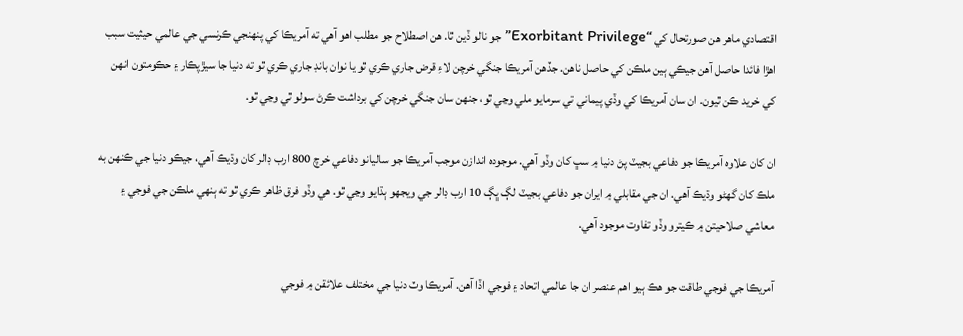اقتصادي ماهر هن صورتحال کي “Exorbitant Privilege” جو نالو ڏين ٿا. هن اصطلاح جو مطلب اهو آهي ته آمريڪا کي پنهنجي ڪرنسي جي عالمي حيثيت سبب اهڙا فائدا حاصل آهن جيڪي ٻين ملڪن کي حاصل ناهن. جڏهن آمريڪا جنگي خرچن لاءِ قرض جاري ڪري ٿو يا نوان بانڊ جاري ڪري ٿو ته دنيا جا سيڙپڪار ۽ حڪومتون انهن کي خريد ڪن ٿيون. ان سان آمريڪا کي وڏي پيماني تي سرمايو ملي وڃي ٿو، جنهن سان جنگي خرچن کي برداشت ڪرڻ سولو ٿي وڃي ٿو.

ان کان علاوه آمريڪا جو دفاعي بجيٽ پڻ دنيا ۾ سڀ کان وڏو آهي. موجوده اندازن موجب آمريڪا جو ساليانو دفاعي خرچ 800 ارب ڊالر کان وڌيڪ آهي، جيڪو دنيا جي ڪنهن به ملڪ کان گهڻو وڌيڪ آهي. ان جي مقابلي ۾ ايران جو دفاعي بجيٽ لڳ ڀڳ 10 ارب ڊالر جي ويجهو ٻڌايو وڃي ٿو. هي وڏو فرق ظاهر ڪري ٿو ته ٻنهي ملڪن جي فوجي ۽ معاشي صلاحيتن ۾ ڪيترو وڏو تفاوت موجود آهي.

آمريڪا جي فوجي طاقت جو هڪ ٻيو اهم عنصر ان جا عالمي اتحاد ۽ فوجي اڏا آهن. آمريڪا وٽ دنيا جي مختلف علائقن ۾ فوجي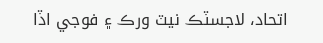اتحاد، لاجسٽڪ نيٽ ورڪ ۽ فوجي اڏا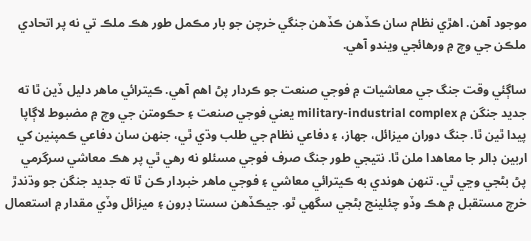موجود آهن. اهڙي نظام سان ڪڏهن ڪڏهن جنگي خرچن جو بار مڪمل طور هڪ ملڪ تي نه پر اتحادي ملڪن جي وچ ۾ ورهائجي ويندو آهي.

ساڳئي وقت جنگ جي معاشيات ۾ فوجي صنعت جو ڪردار پڻ اهم آهي. ڪيترائي ماهر دليل ڏين ٿا ته جديد جنگن ۾ military-industrial complex يعني فوجي صنعت ۽ حڪومتن جي وچ ۾ مضبوط لاڳاپا پيدا ٿين ٿا. جنگ دوران ميزائل، جهاز، ۽ دفاعي نظام جي طلب وڌي ٿي، جنهن سان دفاعي ڪمپنين کي اربين ڊالر جا معاهدا ملن ٿا. نتيجي طور جنگ صرف فوجي مسئلو نه رهي ٿي پر هڪ معاشي سرگرمي پڻ بڻجي وڃي ٿي. تنهن هوندي به ڪيترائي معاشي ۽ فوجي ماهر خبردار ڪن ٿا ته جديد جنگن جو وڌندڙ خرچ مستقبل ۾ هڪ وڏو چئلينج بڻجي سگهي ٿو. جيڪڏهن سستا ڊرون ۽ ميزائل وڏي مقدار ۾ استعمال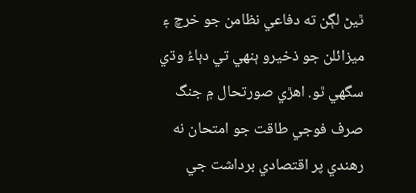ٿيڻ لڳن ته دفاعي نظامن جو خرچ ۽ ميزائلن جو ذخيرو ٻنهي تي دٻاءُ وڌي سگهي ٿو. اهڙي صورتحال ۾ جنگ صرف فوجي طاقت جو امتحان نه رهندي پر اقتصادي برداشت جي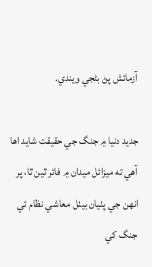آزمائش پڻ بڻجي ويندي.

جديد دنيا ۾ جنگ جي حقيقت شايد اها آهي ته ميزائل ميدان ۾ فائر ٿين ٿا، پر انهن جي پٺيان بيٺل معاشي نظام ئي جنگ کي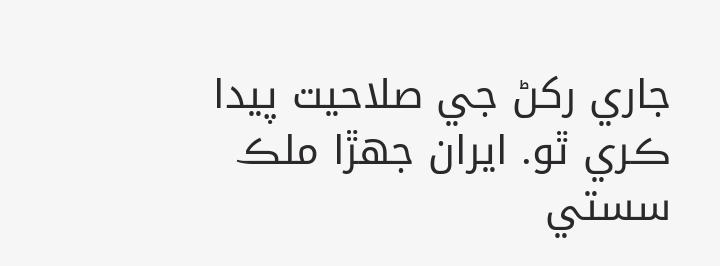جاري رکڻ جي صلاحيت پيدا ڪري ٿو. ايران جهڙا ملڪ سستي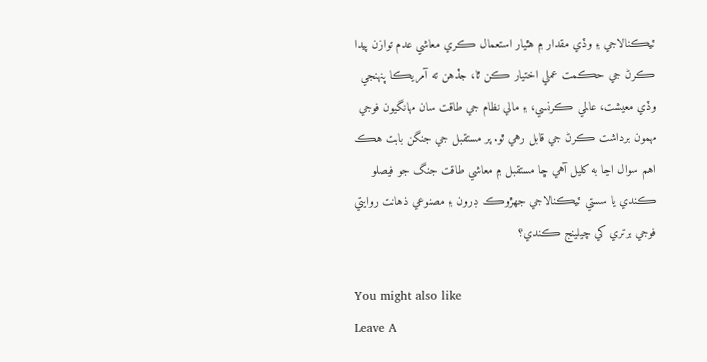ٽيڪنالاجي ۽ وڏي مقدار ۾ هٿيار استعمال ڪري معاشي عدم توازن پيدا ڪرڻ جي حڪمت عملي اختيار ڪن ٿا، جڏهن ته آمريڪا پنهنجي وڏي معيشت، عالمي ڪرنسي، ۽ مالي نظام جي طاقت سان مهانگيون فوجي مهمون برداشت ڪرڻ جي قابل رهي ٿو. پر مستقبل جي جنگن بابت هڪ اهم سوال اڃا به کليل آهي ڇا مستقبل ۾ معاشي طاقت جنگ جو فيصلو ڪندي يا سستي ٽيڪنالاجي جهڙوڪ ڊرون ۽ مصنوعي ذهانت روايتي فوجي برتري کي چيلينج ڪندي؟

You might also like
Leave A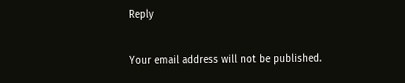Reply

Your email address will not be published.